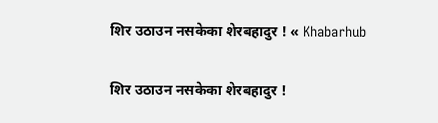शिर उठाउन नसकेका शेरबहादुर ! « Khabarhub

शिर उठाउन नसकेका शेरबहादुर !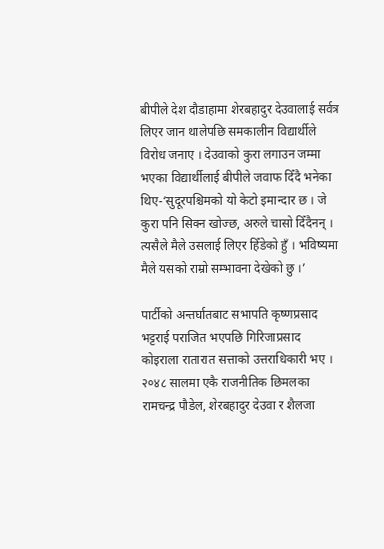बीपीले देश दौडाहामा शेरबहादुर देउवालाई सर्वत्र लिएर जान थालेपछि समकालीन विद्यार्थीले विरोध जनाए । देउवाको कुरा लगाउन जम्मा भएका विद्यार्थीलाई बीपीले जवाफ दिँदै भनेका थिए-‘सुदूरपश्चिमको यो केटो इमान्दार छ । जे कुरा पनि सिक्न खोज्छ, अरुले चासो दिँदैनन् । त्यसैले मैले उसलाई लिएर हिँडेको हुँ । भविष्यमा मैले यसको राम्रो सम्भावना देखेको छु ।’

पार्टीको अन्तर्घातबाट सभापति कृष्णप्रसाद भट्टराई पराजित भएपछि गिरिजाप्रसाद कोइराला रातारात सत्ताको उत्तराधिकारी भए । २०४८ सालमा एकै राजनीतिक छिमलका रामचन्द्र पौडेल, शेरबहादुर देउवा र शैलजा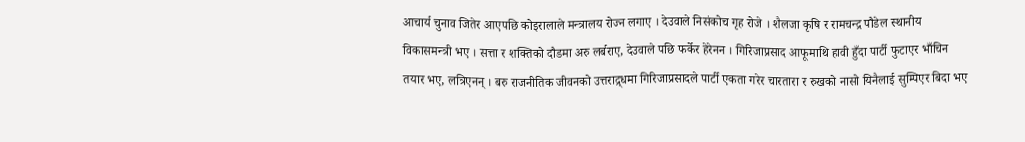आचार्य चुनाव जितेर आएपछि कोइरालाले मन्त्रालय रोज्न लगाए । देउवाले निसंकोच गृह रोजे । शैलजा कृषि र रामचन्द्र पौडेल स्थानीय विकासमन्त्री भए । सत्ता र शक्तिको दौडमा अरु लर्बराए, देउवाले पछि फर्केर हेरेनन । गिरिजाप्रसाद आफूमाथि हावी हुँदा पार्टी फुटाएर भाँचिन तयार भए, लत्रिएनन् । बरु राजनीतिक जीवनको उत्तराद्र्धमा गिरिजाप्रसादले पार्टी एकता गरेर चारतारा र रुखको नासो यिनैलाई सुम्पिएर बिदा भए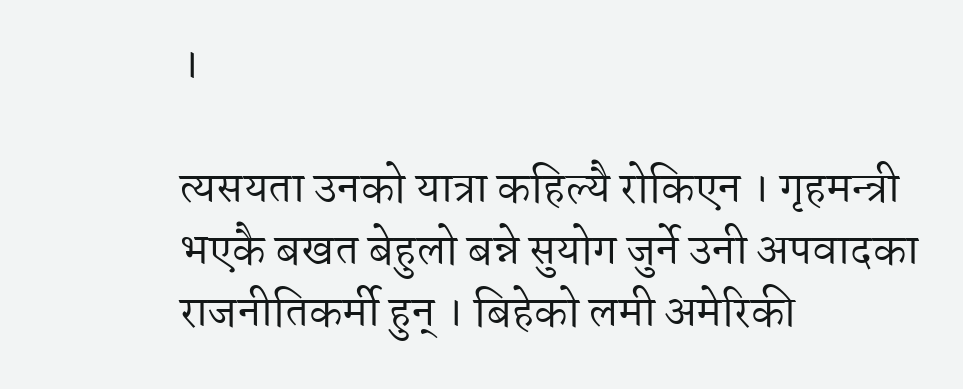।

त्यसयता उनको यात्रा कहिल्यै रोकिएन । गृहमन्त्री भएकै बखत बेहुलो बन्ने सुयोग जुर्ने उनी अपवादका राजनीतिकर्मी हुन् । बिहेको लमी अमेरिकी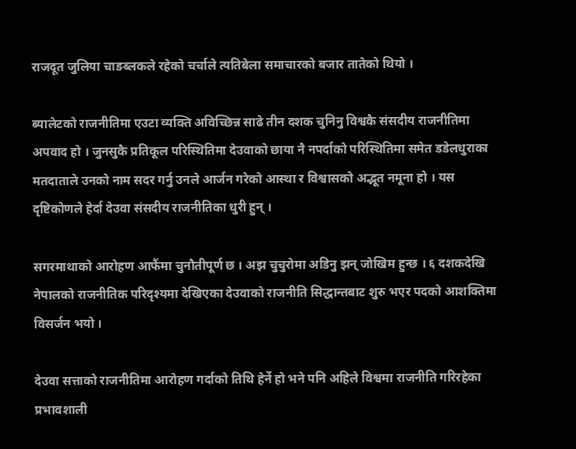राजदूत जुलिया चाङब्लकले रहेको चर्चाले त्यतिबेला समाचारको बजार तातेको थियो ।

ब्यालेटको राजनीतिमा एउटा व्यक्ति अविच्छिन्न साढे तीन दशक चुनिनु विश्वकै संसदीय राजनीतिमा अपवाद हो । जुनसुकै प्रतिकूल परिस्थितिमा देउवाको छाया नै नपर्दाको परिस्थितिमा समेत डडेलधुराका मतदाताले उनको नाम सदर गर्नु उनले आर्जन गरेको आस्था र विश्वासको अद्भूत नमूना हो । यस दृष्टिकोणले हेर्दा देउवा संसदीय राजनीतिका धुरी हुन् ।

सगरमाथाको आरोहण आफैंमा चुनौतीपूर्ण छ । अझ चुचुरोमा अडिनु झन् जोखिम हुन्छ । ६ दशकदेखि नेपालको राजनीतिक परिदृश्यमा देखिएका देउवाको राजनीति सिद्धान्तबाट शुरु भएर पदको आशक्तिमा विसर्जन भयो ।

देउवा सत्ताको राजनीतिमा आरोहण गर्दाको तिथि हेर्ने हो भने पनि अहिले विश्वमा राजनीति गरिरहेका प्रभावशाली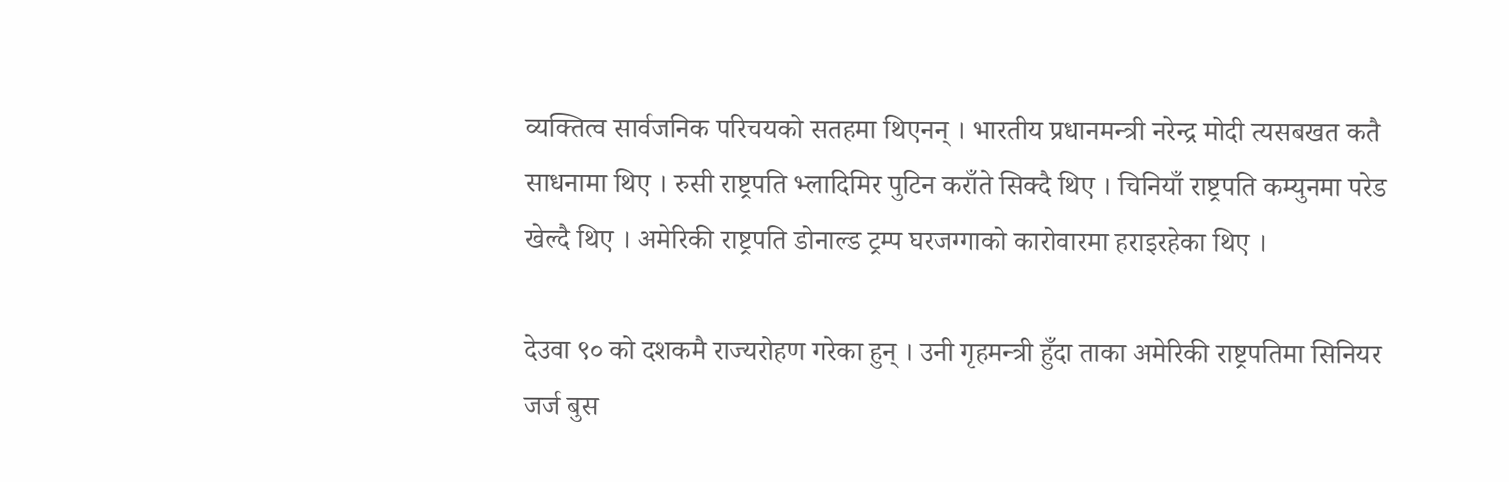व्यक्तित्व सार्वजनिक परिचयको सतहमा थिएनन् । भारतीय प्रधानमन्त्री नरेन्द्र मोदी त्यसबखत कतै साधनामा थिए । रुसी राष्ट्रपति भ्लादिमिर पुटिन कराँते सिक्दै थिए । चिनियाँ राष्ट्रपति कम्युनमा परेड खेल्दै थिए । अमेरिकी राष्ट्रपति डोनाल्ड ट्रम्प घरजग्गाको कारोवारमा हराइरहेका थिए ।

देउवा ९० को दशकमै राज्यरोहण गरेका हुन् । उनी गृहमन्त्री हुँदा ताका अमेरिकी राष्ट्रपतिमा सिनियर जर्ज बुस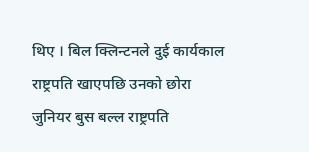थिए । बिल क्लिन्टनले दुई कार्यकाल राष्ट्रपति खाएपछि उनको छोरा जुनियर बुस बल्ल राष्ट्रपति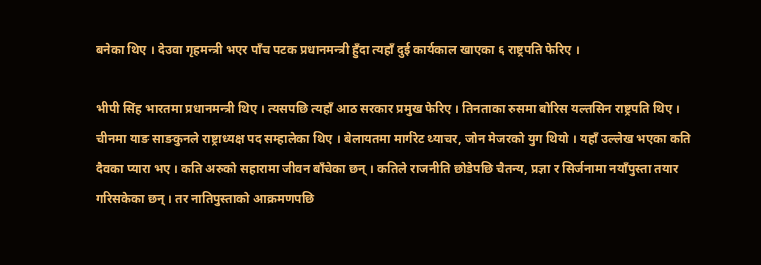बनेका थिए । देउवा गृहमन्त्री भएर पाँच पटक प्रधानमन्त्री हुँदा त्यहाँ दुई कार्यकाल खाएका ६ राष्ट्रपति फेरिए ।

भीपी सिंह भारतमा प्रधानमन्त्री थिए । त्यसपछि त्यहाँ आठ सरकार प्रमुख फेरिए । तिनताका रुसमा बोरिस यल्तसिन राष्ट्रपति थिए । चीनमा याङ साङकुनले राष्ट्राध्यक्ष पद सम्हालेका थिए । बेलायतमा मार्गरेट थ्याचर, जोन मेजरको युग थियो । यहाँ उल्लेख भएका कति दैवका प्यारा भए । कति अरुको सहारामा जीवन बाँचेका छन् । कतिले राजनीति छोडेपछि चैतन्य, प्रज्ञा र सिर्जनामा नयाँपुस्ता तयार गरिसकेका छन् । तर नातिपुस्ताको आक्रमणपछि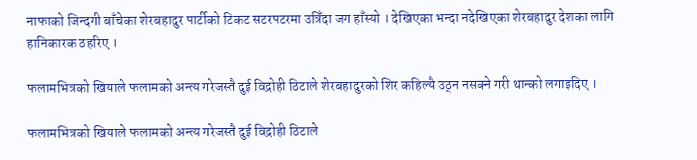नाफाको जिन्दगी बाँचेका शेरबहादुर पार्टीको टिकट सटरपटरमा उत्रिँदा जग हाँस्यो । देखिएका भन्दा नदेखिएका शेरबहादुर देशका लागि हानिकारक ठहरिए ।

फलामभित्रको खियाले फलामको अन्त्य गरेजस्तै दुई विद्रोही ठिटाले शेरबहादुरको शिर कहिल्यै उठ्न नसक्ने गरी थान्को लगाइदिए ।

फलामभित्रको खियाले फलामको अन्त्य गरेजस्तै दुई विद्रोही ठिटाले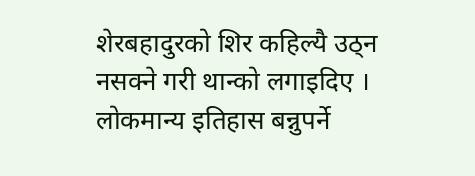शेरबहादुरको शिर कहिल्यै उठ्न नसक्ने गरी थान्को लगाइदिए । लोकमान्य इतिहास बन्नुपर्ने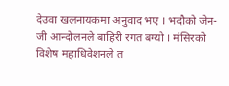देउवा खलनायकमा अनुवाद भए । भदौको जेन-जी आन्दोलनले बाहिरी रगत बग्यो । मंसिरको विशेष महाधिवेशनले त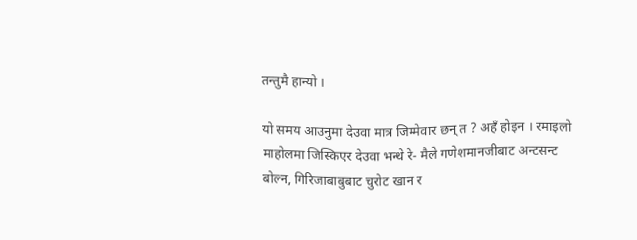तन्तुमै हान्यो ।

यो समय आउनुमा देउवा मात्र जिम्मेवार छन् त ? अहँ होइन । रमाइलो माहोलमा जिस्किएर देउवा भन्थे रे- मैले गणेशमानजीबाट अन्टसन्ट बोल्न, गिरिजाबाबुबाट चुरोट खान र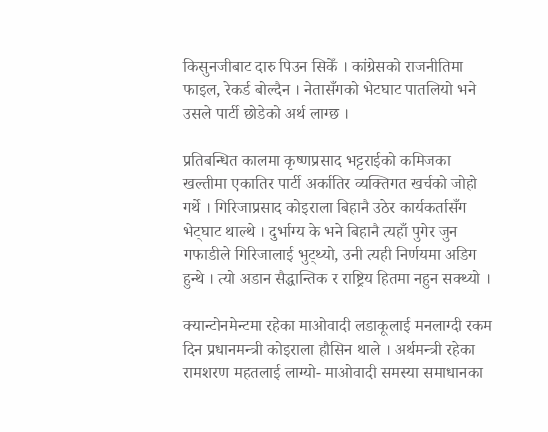किसुनजीबाट दारु पिउन सिकेँ । कांग्रेसको राजनीतिमा फाइल, रेकर्ड बोल्दैन । नेतासँगको भेटघाट पातलियो भने उसले पार्टी छोडेको अर्थ लाग्छ ।

प्रतिबन्धित कालमा कृष्णप्रसाद भट्टराईको कमिजका खल्तीमा एकातिर पार्टी अर्कातिर व्यक्तिगत खर्चको जोहो गर्थे । गिरिजाप्रसाद कोइराला बिहानै उठेर कार्यकर्तासँग भेट्घाट थाल्थे । दुर्भाग्य के भने बिहानै त्यहाँ पुगेर जुन गफाडीले गिरिजालाई भुट्थ्यो, उनी त्यही निर्णयमा अडिग हुन्थे । त्यो अडान सैद्धान्तिक र राष्ट्रिय हितमा नहुन सक्थ्यो ।

क्यान्टोनमेन्टमा रहेका माओवादी लडाकूलाई मनलाग्दी रकम दिन प्रधानमन्त्री कोइराला हौसिन थाले । अर्थमन्त्री रहेका रामशरण महतलाई लाग्यो- माओवादी समस्या समाधानका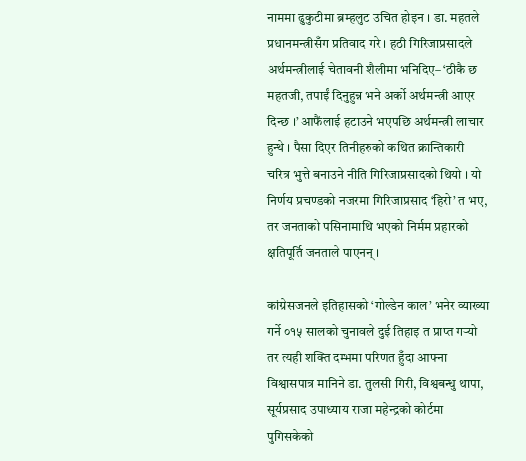नाममा ढुकुटीमा ब्रम्हलुट उचित होइन । डा. महतले प्रधानमन्त्रीसँग प्रतिवाद गरे । हठी गिरिजाप्रसादले अर्थमन्त्रीलाई चेतावनी शैलीमा भनिदिए– ‘ठीकै छ महतजी, तपाईं दिनुहुन्न भने अर्को अर्थमन्त्री आएर दिन्छ ।’ आफैंलाई हटाउने भएपछि अर्थमन्त्री लाचार हुन्थे । पैसा दिएर तिनीहरुको कथित क्रान्तिकारी चरित्र भुत्ते बनाउने नीति गिरिजाप्रसादको थियो । यो निर्णय प्रचण्डको नजरमा गिरिजाप्रसाद ‘हिरो’ त भए, तर जनताको पसिनामाथि भएको निर्मम प्रहारको क्षतिपूर्ति जनताले पाएनन् ।

कांग्रेसजनले इतिहासको ‘गोल्डेन काल’ भनेर व्याख्या गर्ने ०१५ सालको चुनावले दुई तिहाइ त प्राप्त गर्‍यो तर त्यही शक्ति दम्भमा परिणत हुँदा आफ्ना विश्वासपात्र मानिने डा. तुलसी गिरी, विश्वबन्धु थापा, सूर्यप्रसाद उपाध्याय राजा महेन्द्रको कोर्टमा पुगिसकेको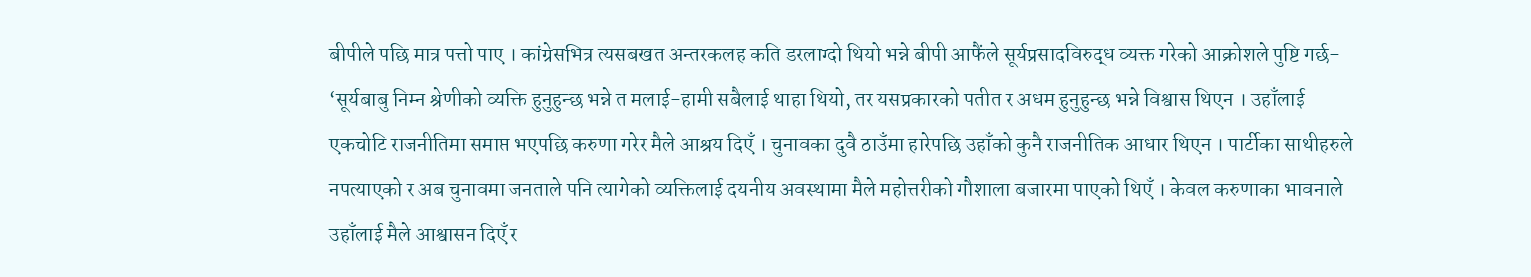बीपीले पछि मात्र पत्तो पाए । कांग्रेसभित्र त्यसबखत अन्तरकलह कति डरलाग्दो थियो भन्ने बीपी आफैंले सूर्यप्रसादविरुद्ध व्यक्त गरेको आक्रोशले पुष्टि गर्छ- ‘सूर्यबाबु निम्न श्रेणीको व्यक्ति हुनुहुन्छ भन्ने त मलाई-हामी सबैलाई थाहा थियो, तर यसप्रकारको पतीत र अधम हुनुहुन्छ भन्ने विश्वास थिएन । उहाँलाई एकचोटि राजनीतिमा समाप्त भएपछि करुणा गरेर मैले आश्रय दिएँ । चुनावका दुवै ठाउँमा हारेपछि उहाँको कुनै राजनीतिक आधार थिएन । पार्टीका साथीहरुले नपत्याएको र अब चुनावमा जनताले पनि त्यागेको व्यक्तिलाई दयनीय अवस्थामा मैले महोत्तरीको गौशाला बजारमा पाएको थिएँ । केवल करुणाका भावनाले उहाँलाई मैले आश्वासन दिएँ र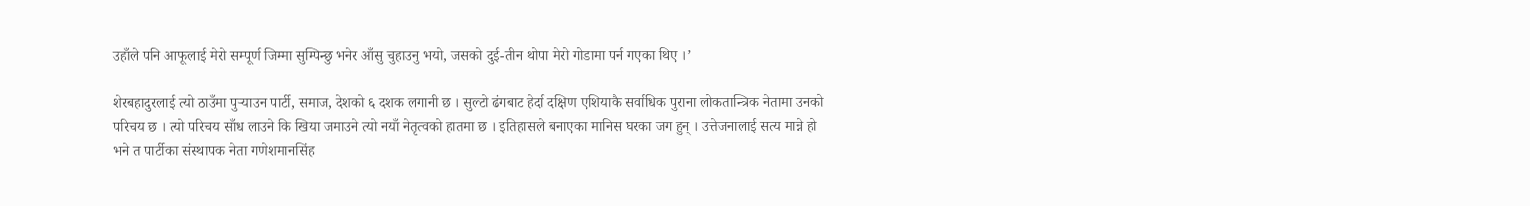उहाँले पनि आफूलाई मेरो सम्पूर्ण जिम्मा सुम्पिन्छु भनेर आँसु चुहाउनु भयो, जसको दुई-तीन थोपा मेरो गोडामा पर्न गएका थिए ।’

शेरबहादुरलाई त्यो ठाउँमा पुर्‍याउन पार्टी, समाज, देशको ६ दशक लगानी छ । सुल्टो ढंगबाट हेर्दा दक्षिण एशियाकै सर्वाधिक पुराना लोकतान्त्रिक नेतामा उनको परिचय छ । त्यो परिचय साँध लाउने कि खिया जमाउने त्यो नयाँ नेतृत्वको हातमा छ । इतिहासले बनाएका मानिस घरका जग हुन् । उत्तेजनालाई सत्य मान्ने हो भने त पार्टीका संस्थापक नेता गणेशमानसिंह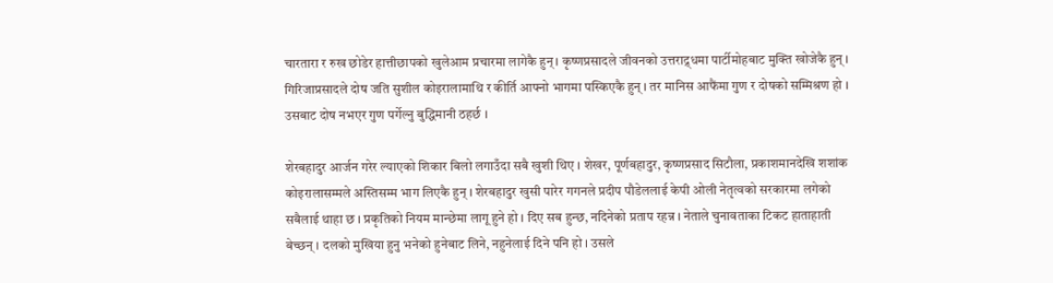चारतारा र रुख छोडेर हात्तीछापको खुलेआम प्रचारमा लागेकै हुन् । कृष्णप्रसादले जीवनको उत्तराद्र्धमा पार्टीमोहबाट मुक्ति खोजेकै हुन् । गिरिजाप्रसादले दोष जति सुशील कोइरालामाथि र कीर्ति आफ्नो भागमा पस्किएकै हुन् । तर मानिस आफैंमा गुण र दोषको सम्मिश्रण हो । उसबाट दोष नभएर गुण पर्गेल्नु बुद्धिमानी ठहर्छ ।

शेरबहादुर आर्जन गरेर ल्याएको शिकार बिलो लगाउँदा सबै खुशी थिए । शेखर, पूर्णबहादुर, कृष्णप्रसाद सिटौला, प्रकाशमानदेखि शशांक कोइरालासम्मले अस्तिसम्म भाग लिएकै हुन् । शेरबहादुर खुसी पारेर गगनले प्रदीप पौडेललाई केपी ओली नेतृत्वको सरकारमा लगेको सबैलाई थाहा छ । प्रकृतिको नियम मान्छेमा लागू हुने हो । दिए सब हुन्छ, नदिनेको प्रताप रहन्न । नेताले चुनावताका टिकट हाताहाती बेच्छन् । दलको मुखिया हुनु भनेको हुनेबाट लिने, नहुनेलाई दिने पनि हो । उसले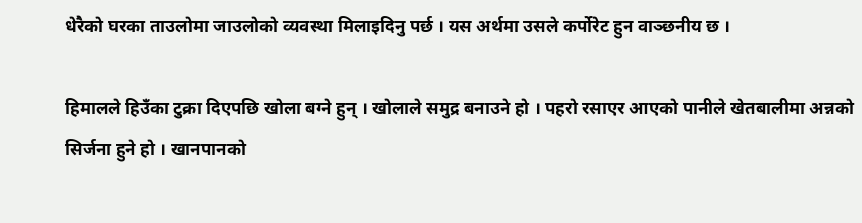धेरैको घरका ताउलोमा जाउलोको व्यवस्था मिलाइदिनु पर्छ । यस अर्थमा उसले कर्पोरेट हुन वाञ्छनीय छ ।

हिमालले हिउँका टुक्रा दिएपछि खोला बग्ने हुन् । खोलाले समुद्र बनाउने हो । पहरो रसाएर आएको पानीले खेतबालीमा अन्नको सिर्जना हुने हो । खानपानको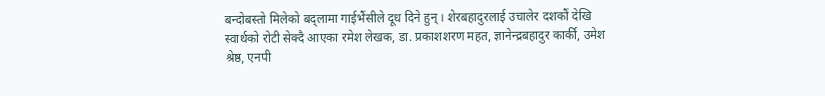बन्दोबस्तो मिलेको बद्लामा गाईभैंसीले दूध दिने हुन् । शेरबहादुरलाई उचालेर दशकौं देखि स्वार्थको रोटी सेक्दै आएका रमेश लेखक, डा. प्रकाशशरण महत, ज्ञानेन्द्रबहादुर कार्की, उमेश श्रेष्ठ, एनपी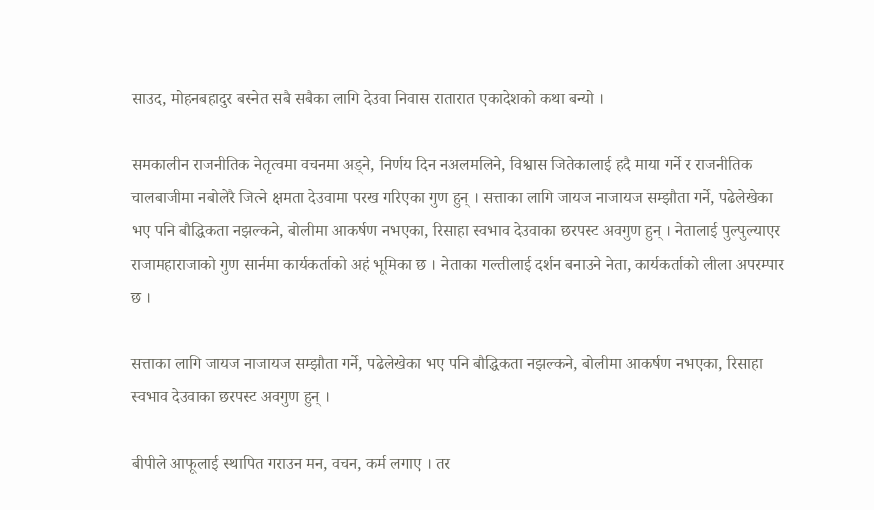साउद, मोहनबहादुर बस्नेत सबै सबैका लागि देउवा निवास रातारात एकादेशको कथा बन्यो ।

समकालीन राजनीतिक नेतृत्वमा वचनमा अड्ने, निर्णय दिन नअलमलिने, विश्वास जितेकालाई हदै माया गर्ने र राजनीतिक चालबाजीमा नबोलेरै जित्ने क्षमता देउवामा परख गरिएका गुण हुन् । सत्ताका लागि जायज नाजायज सम्झौता गर्ने, पढेलेखेका भए पनि बौद्धिकता नझल्कने, बोलीमा आकर्षण नभएका, रिसाहा स्वभाव देउवाका छरपस्ट अवगुण हुन् । नेतालाई पुल्पुल्याएर राजामहाराजाको गुण सार्नमा कार्यकर्ताको अहं भूमिका छ । नेताका गल्तीलाई दर्शन बनाउने नेता, कार्यकर्ताको लीला अपरम्पार छ ।

सत्ताका लागि जायज नाजायज सम्झौता गर्ने, पढेलेखेका भए पनि बौद्धिकता नझल्कने, बोलीमा आकर्षण नभएका, रिसाहा स्वभाव देउवाका छरपस्ट अवगुण हुन् ।

बीपीले आफूलाई स्थापित गराउन मन, वचन, कर्म लगाए । तर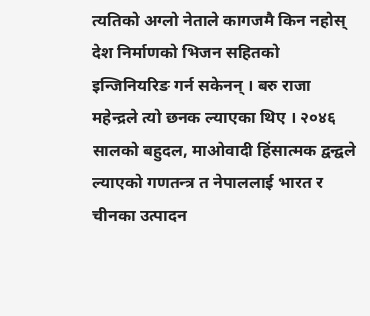त्यतिको अग्लो नेताले कागजमै किन नहोस् देश निर्माणको भिजन सहितको इन्जिनियरिङ गर्न सकेनन् । बरु राजा महेन्द्रले त्यो छनक ल्याएका थिए । २०४६ सालको बहुदल, माओवादी हिंसात्मक द्वन्द्वले ल्याएको गणतन्त्र त नेपाललाई भारत र चीनका उत्पादन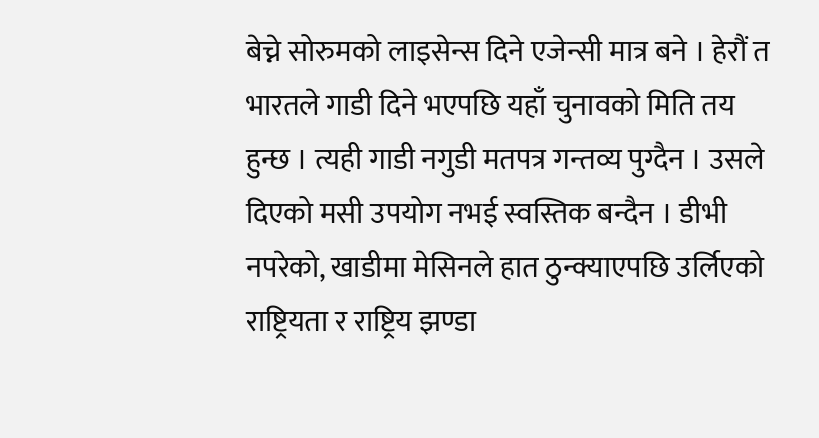बेच्ने सोरुमको लाइसेन्स दिने एजेन्सी मात्र बने । हेरौं त भारतले गाडी दिने भएपछि यहाँ चुनावको मिति तय हुन्छ । त्यही गाडी नगुडी मतपत्र गन्तव्य पुग्दैन । उसले दिएको मसी उपयोग नभई स्वस्तिक बन्दैन । डीभी नपरेको, खाडीमा मेसिनले हात ठुन्क्याएपछि उर्लिएको राष्ट्रियता र राष्ट्रिय झण्डा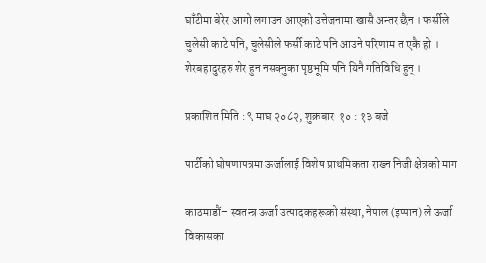घाँटीमा बेरेर आगो लगाउन आएको उत्तेजनामा खासै अन्तर छैन । फर्सीले चुलेसी काटे पनि, चुलेसीले फर्सी काटे पनि आउने परिणाम त एकै हो । शेरबहादुरहरु शेर हुन नसक्नुका पृष्ठभूमि पनि यिनै गतिविधि हुन् ।

प्रकाशित मिति : ९ माघ २०८२, शुक्रबार  १० : १३ बजे

पार्टीको घोषणापत्रमा ऊर्जालाई विशेष प्राथमिकता राख्न निजी क्षेत्रको माग

काठमाडौं– स्वतन्त्र ऊर्जा उत्पादकहरूको संस्था, नेपाल (इप्पान) ले ऊर्जा विकासका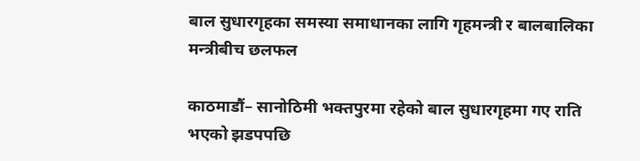बाल सुधारगृहका समस्या समाधानका लागि गृहमन्त्री र बालबालिका मन्त्रीबीच छलफल

काठमाडौं– सानोठिमी भक्तपुरमा रहेको बाल सुधारगृहमा गए राति भएको झडपपछि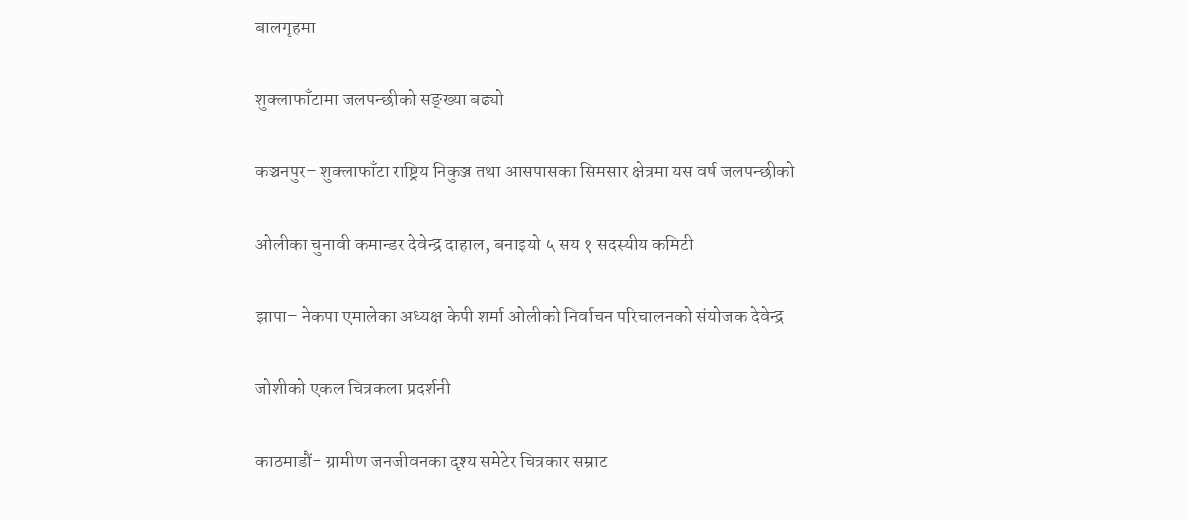बालगृहमा

शुक्लाफाँटामा जलपन्छीको सङ्ख्या बढ्यो

कञ्चनपुर– शुक्लाफाँटा राष्ट्रिय निकुञ्ज तथा आसपासका सिमसार क्षेत्रमा यस वर्ष जलपन्छीको

ओलीका चुनावी कमान्डर देवेन्द्र दाहाल, बनाइयो ५ सय १ सदस्यीय कमिटी

झापा– नेकपा एमालेका अध्यक्ष केपी शर्मा ओलीको निर्वाचन परिचालनको संयोजक देवेन्द्र

जोशीको एकल चित्रकला प्रदर्शनी

काठमाडौं- ग्रामीण जनजीवनका दृश्य समेटेर चित्रकार सम्राट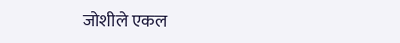जोशीले एकल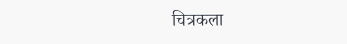चित्रकला